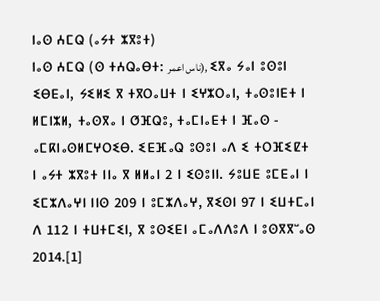ⵏⴰⵙ ⵄⵎⵕ (ⴰⵢⵜ ⵣⴳⵓⵜ)
ⵏⴰⵙ ⵄⵎⵕ (ⵙ ⵜⵄⵕⴰⴱⵜ: ناس اعمر), ⵉⴳⴰ ⵢⴰⵏ ⵓⵙⵓⵏ ⵉⴱⴹⴰⵏ, ⵢⵉⵍⵉ ⴳ ⵜⴳⵔⴰⵡⵜ ⵏ ⵉⵖⵣⵔⴰⵏ, ⵜⴰⵙⵓⵏⴹⵜ ⵏ ⵍⵎⵏⵣⵍ, ⵜⴰⵙⴳⴰ ⵏ ⵚⴼⵕⵓ, ⵜⴰⵎⵏⴰⴹⵜ ⵏ ⴼⴰⵙ - ⴰⵎⴽⵏⴰⵙⵍⵎⵖⵔⵉⴱ. ⵉⴹⴼⴰⵕ ⵓⵙⵓⵏ ⴰⴷ ⵉ ⵜⵔⴼⵉⵇⵜ ⵏ ⴰⵢⵜ ⵣⴳⵓⵜ ⵏⵏⴰ ⴳ ⵍⵍⴰⵏ 2 ⵏ ⵉⵙⵓⵏⵏ. ⵢⵓⵡⴹ ⵓⵎⴹⴰⵏ ⵏ ⵉⵎⵣⴷⴰⵖⵏ ⵏⵏⵙ 209 ⵏ ⵓⵎⵣⴷⴰⵖ, ⴳⵉⵙⵏ 97 ⵏ ⵉⵡⵜⵎⴰⵏ ⴷ 112 ⵏ ⵜⵡⵜⵎⵉⵏ, ⴳ ⵓⵙⵉⴹⵏ ⴰⵎⴰⴷⴷⵓⴷ ⵏ ⵓⵙⴳⴳⵯⴰⵙ 2014.[1]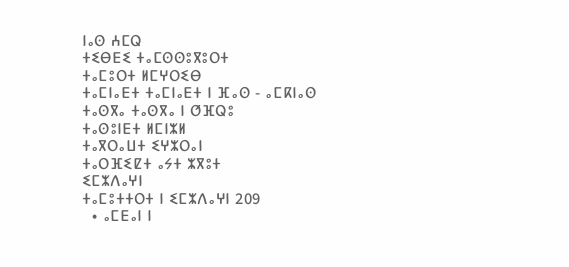ⵏⴰⵙ ⵄⵎⵕ
ⵜⵉⴱⴹⵉ ⵜⴰⵎⵙⵙⵓⴳⵓⵔⵜ
ⵜⴰⵎⵓⵔⵜ ⵍⵎⵖⵔⵉⴱ
ⵜⴰⵎⵏⴰⴹⵜ ⵜⴰⵎⵏⴰⴹⵜ ⵏ ⴼⴰⵙ - ⴰⵎⴽⵏⴰⵙ
ⵜⴰⵙⴳⴰ ⵜⴰⵙⴳⴰ ⵏ ⵚⴼⵕⵓ
ⵜⴰⵙⵓⵏⴹⵜ ⵍⵎⵏⵣⵍ
ⵜⴰⴳⵔⴰⵡⵜ ⵉⵖⵣⵔⴰⵏ
ⵜⴰⵔⴼⵉⵇⵜ ⴰⵢⵜ ⵣⴳⵓⵜ
ⵉⵎⵣⴷⴰⵖⵏ
ⵜⴰⵎⵓⵜⵜⵔⵜ ⵏ ⵉⵎⵣⴷⴰⵖⵏ 209
  • ⴰⵎⴹⴰⵏ ⵏ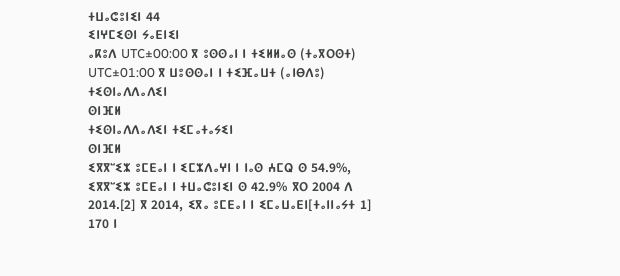ⵜⵡⴰⵛⵓⵏⵉⵏ 44
ⵉⵏⵖⵎⵉⵙⵏ ⵢⴰⴹⵏⵉⵏ
ⴰⴽⵓⴷ UTC±00:00 ⴳ ⵓⵙⵙⴰⵏ ⵏ ⵜⵉⵍⵍⴰⵙ (ⵜⴰⴳⵔⵙⵜ)
UTC±01:00 ⴳ ⵡⵓⵙⵙⴰⵏ ⵏ ⵜⵉⴼⴰⵡⵜ (ⴰⵏⴱⴷⵓ)
ⵜⵉⵙⵏⴰⴷⴷⴰⴷⵉⵏ
ⵙⵏⴼⵍ
ⵜⵉⵙⵏⴰⴷⴷⴰⴷⵉⵏ ⵜⵉⵎⴰⵜⴰⵢⵉⵏ
ⵙⵏⴼⵍ
ⵉⴳⴳⵯⵉⵣ ⵓⵎⴹⴰⵏ ⵏ ⵉⵎⵣⴷⴰⵖⵏ ⵏ ⵏⴰⵙ ⵄⵎⵕ ⵙ 54.9%, ⵉⴳⴳⵯⵉⵣ ⵓⵎⴹⴰⵏ ⵏ ⵜⵡⴰⵛⵓⵏⵉⵏ ⵙ 42.9% ⴳⵔ 2004 ⴷ 2014.[2] ⴳ 2014, ⵉⴳⴰ ⵓⵎⴹⴰⵏ ⵏ ⵉⵎⴰⵡⴰⴹⵏ[ⵜⴰⵏⵏⴰⵢⵜ 1] 170 ⵏ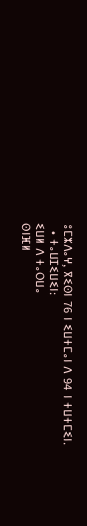ⵓⵎⵣⴷⴰⵖ, ⴳⵉⵙⵏ 76 ⵏ ⵉⵡⵜⵎⴰⵏ ⴷ 94 ⵏ ⵜⵡⵜⵎⵉⵏ.
  • ⵜⴰⵡⵊⵉⵡⵉⵏ:
ⵉⵡⵍ ⴷ ⵜⴰⵔⵡⴰ
ⵙⵏⴼⵍ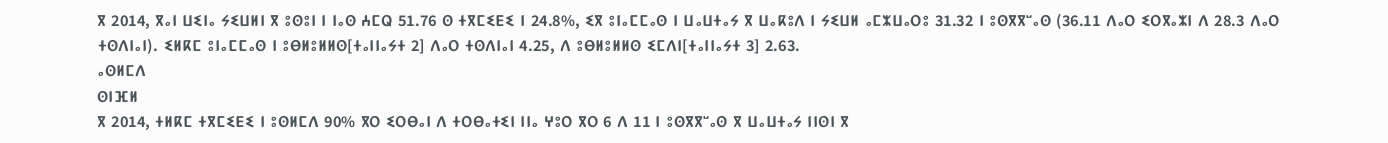ⴳ 2014, ⴳⴰⵏ ⵡⵉⵏⴰ ⵢⵉⵡⵍⵏ ⴳ ⵓⵙⵓⵏ ⵏ ⵏⴰⵙ ⵄⵎⵕ 51.76 ⵙ ⵜⴳⵎⵉⴹⵉ ⵏ 24.8%, ⵉⴳ ⵓⵏⴰⵎⵎⴰⵙ ⵏ ⵡⴰⵡⵜⴰⵢ ⴳ ⵡⴰⴽⵓⴷ ⵏ ⵢⵉⵡⵍ ⴰⵎⵣⵡⴰⵔⵓ 31.32 ⵏ ⵓⵙⴳⴳⵯⴰⵙ (36.11 ⴷⴰⵔ ⵉⵔⴳⴰⵣⵏ ⴷ 28.3 ⴷⴰⵔ ⵜⵙⴷⵏⴰⵏ). ⵉⵍⴽⵎ ⵓⵏⴰⵎⵎⴰⵙ ⵏ ⵓⴱⵍⵓⵍⵍⵙ[ⵜⴰⵏⵏⴰⵢⵜ 2] ⴷⴰⵔ ⵜⵙⴷⵏⴰⵏ 4.25, ⴷ ⵓⴱⵍⵓⵍⵍⵙ ⵉⵎⴷⵏ[ⵜⴰⵏⵏⴰⵢⵜ 3] 2.63.
ⴰⵙⵍⵎⴷ
ⵙⵏⴼⵍ
ⴳ 2014, ⵜⵍⴽⵎ ⵜⴳⵎⵉⴹⵉ ⵏ ⵓⵙⵍⵎⴷ 90% ⴳⵔ ⵉⵔⴱⴰⵏ ⴷ ⵜⵔⴱⴰⵜⵉⵏ ⵏⵏⴰ ⵖⵓⵔ ⴳⵔ 6 ⴷ 11 ⵏ ⵓⵙⴳⴳⵯⴰⵙ ⴳ ⵡⴰⵡⵜⴰⵢ ⵏⵏⵙⵏ ⴳ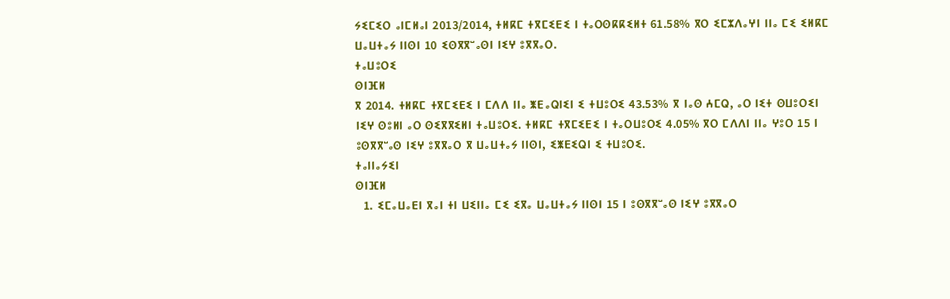ⵢⵉⵎⵉⵔ ⴰⵏⵎⵍⴰⵏ 2013/2014, ⵜⵍⴽⵎ ⵜⴳⵎⵉⴹⵉ ⵏ ⵜⴰⵔⵙⴽⴽⵉⵍⵜ 61.58% ⴳⵔ ⵉⵎⵣⴷⴰⵖⵏ ⵏⵏⴰ ⵎⵉ ⵉⵍⴽⵎ ⵡⴰⵡⵜⴰⵢ ⵏⵏⵙⵏ 10 ⵉⵙⴳⴳⵯⴰⵙⵏ ⵏⵉⵖ ⵓⴳⴳⴰⵔ.
ⵜⴰⵡⵓⵔⵉ
ⵙⵏⴼⵍ
ⴳ 2014. ⵜⵍⴽⵎ ⵜⴳⵎⵉⴹⵉ ⵏ ⵎⴷⴷ ⵏⵏⴰ ⵥⴹⴰⵕⵏⵉⵏ ⵉ ⵜⵡⵓⵔⵉ 43.53% ⴳ ⵏⴰⵙ ⵄⵎⵕ, ⴰⵔ ⵏⵉⵜ ⵙⵡⵓⵔⵉⵏ ⵏⵉⵖ ⵙⵓⵍⵏ ⴰⵔ ⵙⵉⴳⴳⵉⵍⵏ ⵜⴰⵡⵓⵔⵉ. ⵜⵍⴽⵎ ⵜⴳⵎⵉⴹⵉ ⵏ ⵜⴰⵔⵡⵓⵔⵉ 4.05% ⴳⵔ ⵎⴷⴷⵏ ⵏⵏⴰ ⵖⵓⵔ 15 ⵏ ⵓⵙⴳⴳⵯⴰⵙ ⵏⵉⵖ ⵓⴳⴳⴰⵔ ⴳ ⵡⴰⵡⵜⴰⵢ ⵏⵏⵙⵏ, ⵉⵥⴹⵉⵕⵏ ⵉ ⵜⵡⵓⵔⵉ.
ⵜⴰⵏⵏⴰⵢⵉⵏ
ⵙⵏⴼⵍ
  1. ⵉⵎⴰⵡⴰⴹⵏ ⴳⴰⵏ ⵜⵏ ⵡⵉⵏⵏⴰ ⵎⵉ ⵉⴳⴰ ⵡⴰⵡⵜⴰⵢ ⵏⵏⵙⵏ 15 ⵏ ⵓⵙⴳⴳⵯⴰⵙ ⵏⵉⵖ ⵓⴳⴳⴰⵔ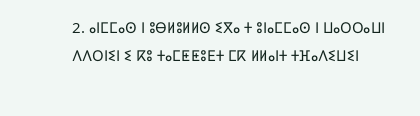2. ⴰⵏⵎⵎⴰⵙ ⵏ ⵓⴱⵍⵓⵍⵍⵙ ⵉⴳⴰ ⵜ ⵓⵏⴰⵎⵎⴰⵙ ⵏ ⵡⴰⵔⵔⴰⵡⵏ ⴷⴷⵔⵏⵉⵏ ⵉ ⴽⵓ ⵜⴰⵎⵟⵟⵓⴹⵜ ⵎⴽ ⵍⵍⴰⵏⵜ ⵜⴼⴰⴷⵉⵡⵉⵏ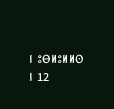ⵏ ⵓⴱⵍⵓⵍⵍⵙ ⵏ 12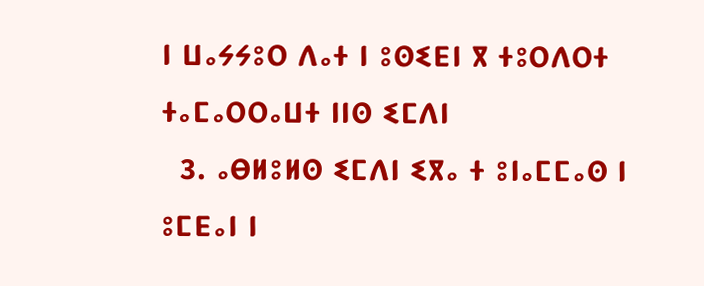ⵏ ⵡⴰⵢⵢⵓⵔ ⴷⴰⵜ ⵏ ⵓⵙⵉⴹⵏ ⴳ ⵜⵓⵔⴷⵔⵜ ⵜⴰⵎⴰⵔⵔⴰⵡⵜ ⵏⵏⵙ ⵉⵎⴷⵏ
  3. ⴰⴱⵍⵓⵍⵙ ⵉⵎⴷⵏ ⵉⴳⴰ ⵜ ⵓⵏⴰⵎⵎⴰⵙ ⵏ ⵓⵎⴹⴰⵏ ⵏ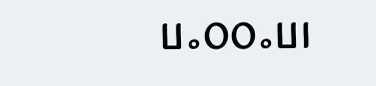ⵡⴰⵔⵔⴰⵡⵏ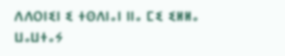ⴷⴷⵔⵏⵉⵏ ⵉ ⵜⵙⴷⵏⴰⵏ ⵏⵏⴰ ⵎⵉ ⵉⵍⵍⴰ ⵡⴰⵡⵜⴰⵢ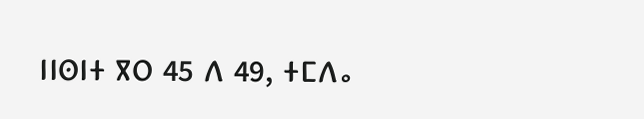ⵏⵏⵙⵏⵜ ⴳⵔ 45 ⴷ 49, ⵜⵎⴷⴰ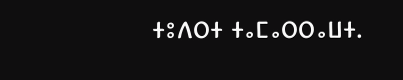ⵜⵓⴷⵔⵜ ⵜⴰⵎⴰⵔⵔⴰⵡⵜ.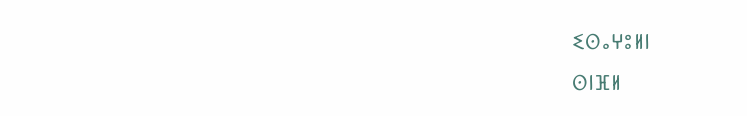ⵉⵙⴰⵖⵓⵍⵏ
ⵙⵏⴼⵍ